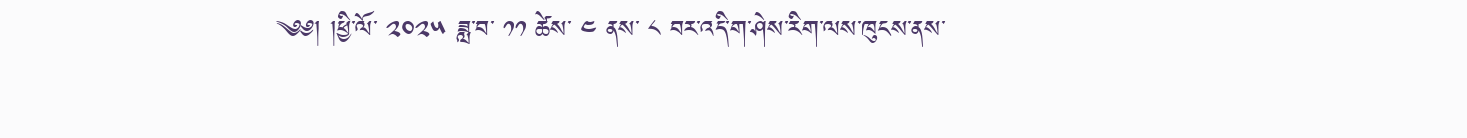༄༅། །ཕྱི་ལོ་ ༢༠༢༥ ཟླ་བ་ ༡༡ ཚེས་ ༤ ནས་ ༨ བར་འདི་ག་ཤེས་རིག་ལས་ཁུངས་ནས་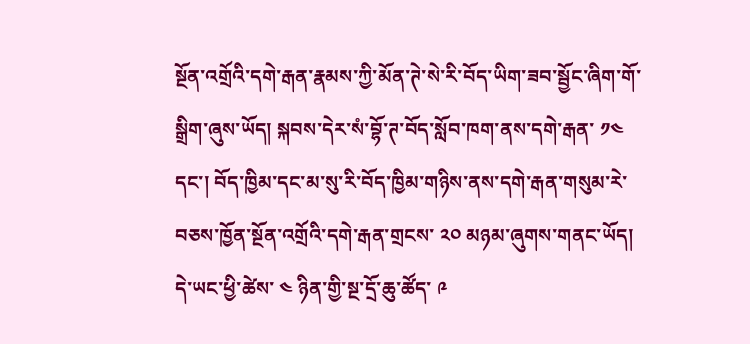སྔོན་འགྲོའི་དགེ་རྒན་རྣམས་ཀྱི་མོན་ཊེ་སེ་རི་བོད་ཡིག་ཟབ་སྦྱོང་ཞིག་གོ་སྒྲིག་ཞུས་ཡོད། སྐབས་དེར་སཾ་བྷོ་ཊ་བོད་སློབ་ཁག་ནས་དགེ་རྒན་ ༡༤ དང་། བོད་ཁྱིམ་དང་མ་སུ་རི་བོད་ཁྱིམ་གཉིས་ནས་དགེ་རྒན་གསུམ་རེ་བཅས་ཁྱོན་སྔོན་འགྲོའི་དགེ་རྒན་གྲངས་ ༢༠ མཉམ་ཞུགས་གནང་ཡོད།
དེ་ཡང་ཕྱི་ཚེས་ ༤ ཉིན་གྱི་སྔ་དྲོ་ཆུ་ཚོད་ ༩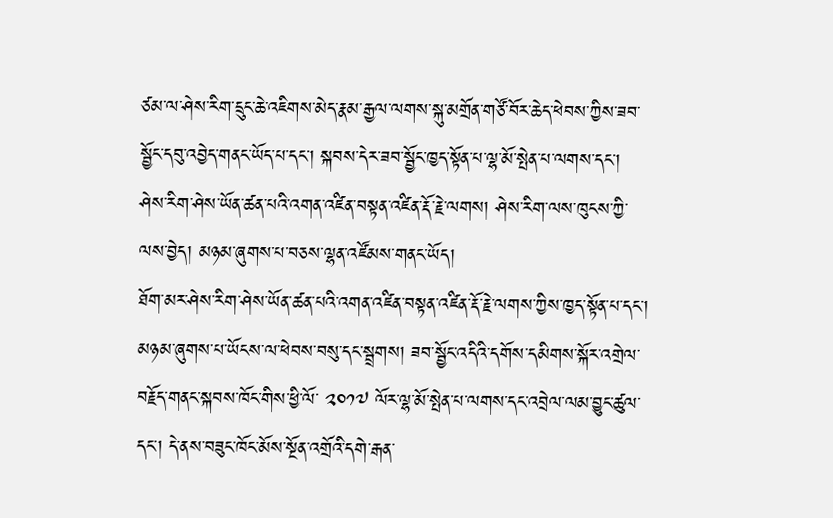ཙམ་ལ་ཤེས་རིག་དྲུང་ཆེ་འཇིགས་མེད་རྣམ་རྒྱལ་ལགས་སྐུ་མགྲོན་གཙོ་བོར་ཆེད་ཕེབས་ཀྱིས་ཟབ་སྦྱོང་དབུ་འབྱེད་གནང་ཡོད་པ་དང་། སྐབས་དེར་ཟབ་སྦྱོང་ཁྱད་སྟོན་པ་ལྷ་མོ་སྤེན་པ་ལགས་དང་། ཤེས་རིག་ཤེས་ཡོན་ཚན་པའི་འགན་འཛིན་བསྟན་འཛིན་རྡོ་རྗེ་ལགས། ཤེས་རིག་ལས་ཁུངས་ཀྱི་ལས་བྱེད། མཉམ་ཞུགས་པ་བཅས་ལྷན་འཛོམས་གནང་ཡོད།
ཐོག་མར་ཤེས་རིག་ཤེས་ཡོན་ཚན་པའི་འགན་འཛིན་བསྟན་འཛིན་རྡོ་རྗེ་ལགས་ཀྱིས་ཁྱད་སྟོན་པ་དང་། མཉམ་ཞུགས་པ་ཡོངས་ལ་ཕེབས་བསུ་དང་སྦྲགས། ཟབ་སྦྱོང་འདིའི་དགོས་དམིགས་སྐོར་འགྲེལ་བརྗོད་གནང་སྐབས་ཁོང་གིས་ཕྱི་ལོ་ ༢༠༡༧ ལོར་ལྷ་མོ་སྤེན་པ་ལགས་དང་འབྲེལ་ལམ་བྱུང་ཚུལ་དང་། དེ་ནས་བཟུང་ཁོང་མོས་སྔོན་འགྲོའི་དགེ་རྒན་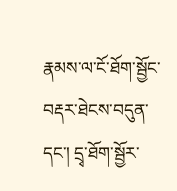རྣམས་ལ་ངོ་ཐོག་སྦྱོང་བརྡར་ཐེངས་བདུན་དང་། དྲྭ་ཐོག་སྦྱོར་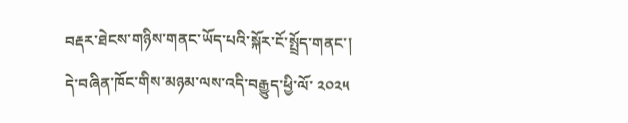བརྡར་ཐེངས་གཉིས་གནང་ཡོད་པའི་སྐོར་ངོ་སྤྲོད་གནང་།
དེ་བཞིན་ཁོང་གིས་མཉམ་ལས་འདི་བརྒྱུད་ཕྱི་ལོ་ ༢༠༢༥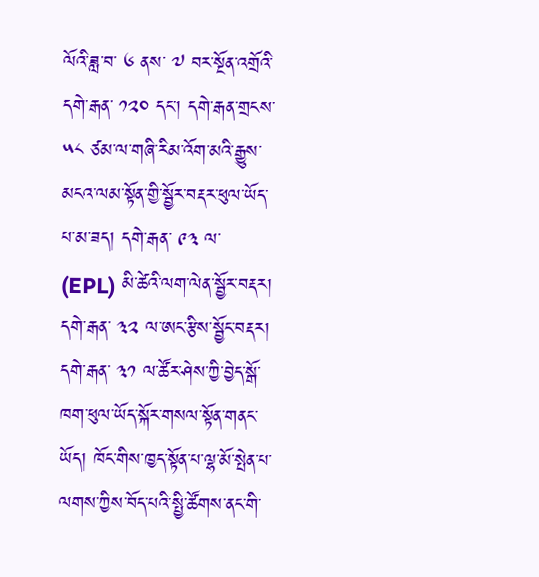ལོའི་ཟླ་བ་ ༦ ནས་ ༧ བར་སྔོན་འགྲོའི་དགེ་རྒན་ ༡༢༠ དང་། དགེ་རྒན་གྲངས་ ༥༨ ཙམ་ལ་གཞི་རིམ་འོག་མའི་རྒྱུས་མངའ་ལམ་སྟོན་གྱི་སྦྱོར་བརྡར་ཕུལ་ཡོད་པ་མ་ཟད། དགེ་རྒན་ ༩༣ ལ་ (EPL) མི་ཚེའི་ལག་ལེན་སྦྱོར་བརྡར། དགེ་རྒན་ ༣༢ ལ་ཨང་རྩིས་སྦྱོང་བརྡར། དགེ་རྒན་ ༣༡ ལ་ཚོར་ཤེས་ཀྱི་བྱེད་སྒོ་ཁག་ཕུལ་ཡོད་སྐོར་གསལ་སྟོན་གནང་ཡོད། ཁོང་གིས་ཁྱད་སྟོན་པ་ལྷ་མོ་སྤེན་པ་ལགས་ཀྱིས་བོད་པའི་སྤྱི་ཚོགས་ནང་གི་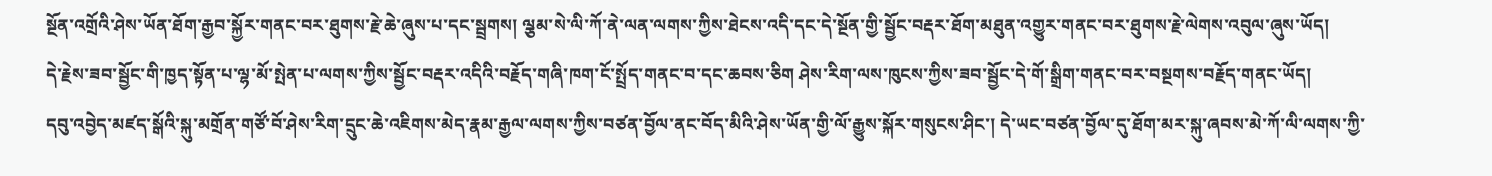སྔོན་འགྲོའི་ཤེས་ཡོན་ཐོག་རྒྱབ་སྐྱོར་གནང་བར་ཐུགས་རྗེ་ཆེ་ཞུས་པ་དང་སྦྲགས། ལྕམ་སེ་ལི་ཀོ་ནེ་ལན་ལགས་ཀྱིས་ཐེངས་འདི་དང་དེ་སྔོན་གྱི་སྦྱོང་བརྡར་ཐོག་མཐུན་འགྱུར་གནང་བར་ཐུགས་རྗེ་ལེགས་འབུལ་ཞུས་ཡོད།
དེ་རྗེས་ཟབ་སྦྱོང་གི་ཁྱད་སྟོན་པ་ལྷ་མོ་སྤེན་པ་ལགས་ཀྱིས་སྦྱོང་བརྡར་འདིའི་བརྗོད་གཞི་ཁག་ངོ་སྤྲོད་གནང་བ་དང་ཆབས་ཅིག ཤེས་རིག་ལས་ཁུངས་ཀྱིས་ཟབ་སྦྱོང་དེ་གོ་སྒྲིག་གནང་བར་བསྔགས་བརྗོད་གནང་ཡོད།
དབུ་འབྱེད་མཛད་སྒོའི་སྐུ་མགྲོན་གཙོ་བོ་ཤེས་རིག་དྲུང་ཆེ་འཇིགས་མེད་རྣམ་རྒྱལ་ལགས་ཀྱིས་བཙན་བྱོལ་ནང་བོད་མིའི་ཤེས་ཡོན་གྱི་ལོ་རྒྱུས་སྐོར་གསུངས་ཤིང་། དེ་ཡང་བཙན་བྱོལ་དུ་ཐོག་མར་སྐུ་ཞབས་མེ་ཀོ་ལི་ལགས་ཀྱི་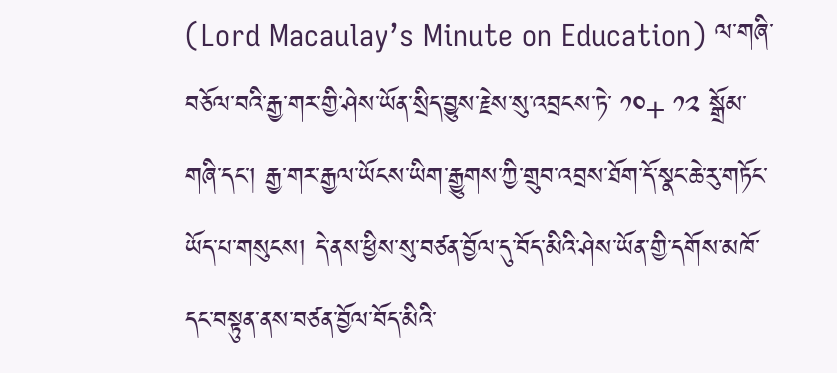(Lord Macaulay’s Minute on Education) ལ་གཞི་བཅོལ་བའི་རྒྱ་གར་གྱི་ཤེས་ཡོན་སྲིད་བྱུས་རྗེས་སུ་འབྲངས་ཏེ་ ༡༠+ ༡༢ སྒྲོམ་གཞི་དང་། རྒྱ་གར་རྒྱལ་ཡོངས་ཡིག་རྒྱུགས་ཀྱི་གྲུབ་འབྲས་ཐོག་དོ་སྣང་ཆེ་རུ་གཏོང་ཡོད་པ་གསུངས། དེ་ནས་ཕྱིས་སུ་བཙན་བྱོལ་དུ་བོད་མིའི་ཤེས་ཡོན་གྱི་དགོས་མཁོ་དང་བསྟུན་ནས་བཙན་བྱོལ་བོད་མིའི་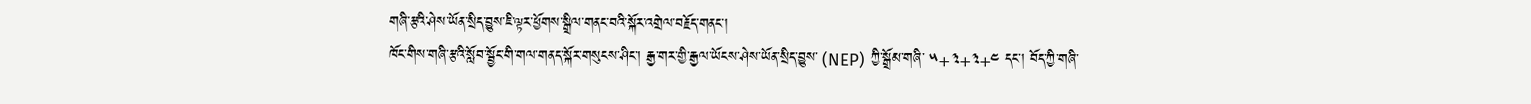གཞི་རྩའི་ཤེས་ཡོན་སྲིད་བྱུས་ཇི་ལྟར་ཕྱོགས་སྒྲིལ་གནང་བའི་སྐོར་འགྲེལ་བརྗོད་གནང་།
ཁོང་གིས་གཞི་རྩའི་སློབ་སྦྱོང་གི་གལ་གནད་སྐོར་གསུངས་ཤིང་། རྒྱ་གར་གྱི་རྒྱལ་ཡོངས་ཤེས་ཡོན་སྲིད་བྱུས་ (NEP) ཀྱི་སྒྲོམ་གཞི་ ༥+༣+༣+༤ དང་། བོད་ཀྱི་གཞི་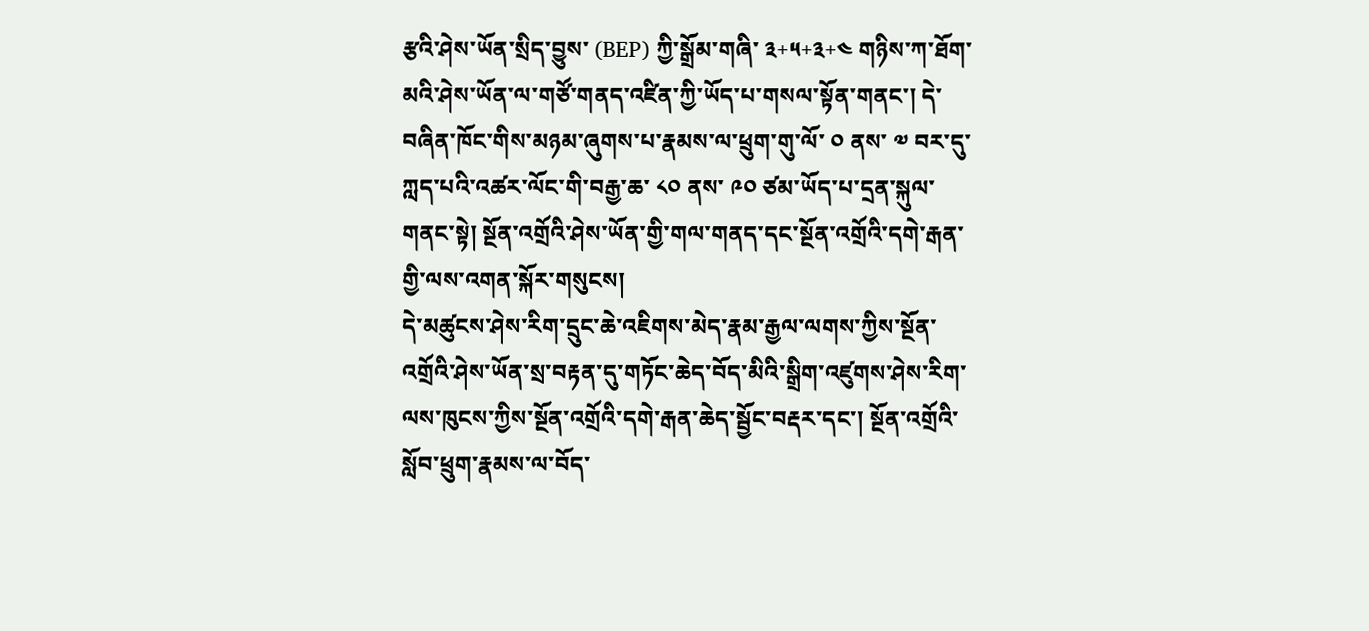རྩའི་ཤེས་ཡོན་སྲིད་བྱུས་ (BEP) ཀྱི་སྒྲོམ་གཞི་ ༣+༥+༣+༤ གཉིས་ཀ་ཐོག་མའི་ཤེས་ཡོན་ལ་གཙོ་གནད་འཛིན་ཀྱི་ཡོད་པ་གསལ་སྟོན་གནང་། དེ་བཞིན་ཁོང་གིས་མཉམ་ཞུགས་པ་རྣམས་ལ་ཕྲུག་གུ་ལོ་ ༠ ནས་ ༧ བར་དུ་ཀླད་པའི་འཚར་ལོང་གི་བརྒྱ་ཆ་ ༨༠ ནས་ ༩༠ ཙམ་ཡོད་པ་དྲན་སྐུལ་གནང་སྟེ། སྔོན་འགྲོའི་ཤེས་ཡོན་གྱི་གལ་གནད་དང་སྔོན་འགྲོའི་དགེ་རྒན་གྱི་ལས་འགན་སྐོར་གསུངས།
དེ་མཚུངས་ཤེས་རིག་དྲུང་ཆེ་འཇིགས་མེད་རྣམ་རྒྱལ་ལགས་ཀྱིས་སྔོན་འགྲོའི་ཤེས་ཡོན་སྲ་བརྟན་དུ་གཏོང་ཆེད་བོད་མིའི་སྒྲིག་འཛུགས་ཤེས་རིག་ལས་ཁུངས་ཀྱིས་སྔོན་འགྲོའི་དགེ་རྒན་ཆེད་སྦྱོང་བརྡར་དང་། སྔོན་འགྲོའི་སློབ་ཕྲུག་རྣམས་ལ་བོད་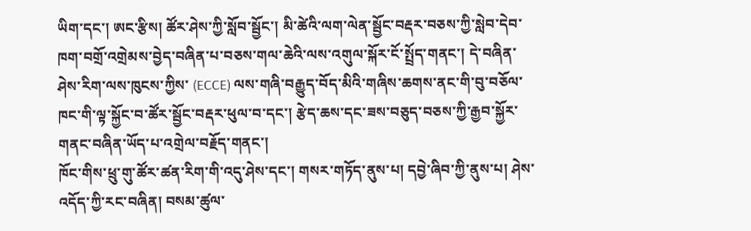ཡིག་དང་། ཨང་རྩིས། ཚོར་ཤེས་ཀྱི་སློབ་སྦྱོང་། མི་ཚེའི་ལག་ལེན་སྦྱོང་བརྡར་བཅས་ཀྱི་སླེབ་དེབ་ཁག་བགྲོ་འགྲེམས་བྱེད་བཞིན་པ་བཅས་གལ་ཆེའི་ལས་འགུལ་སྐོར་ངོ་སྤྲོད་གནང་། དེ་བཞིན་ཤེས་རིག་ལས་ཁུངས་ཀྱིས་ (ECCE) ལས་གཞི་བརྒྱུད་བོད་མིའི་གཞིས་ཆགས་ནང་གི་བུ་བཅོལ་ཁང་གི་ལྟ་སྐྱོང་བ་ཚོར་སྦྱོང་བརྡར་ཕུལ་བ་དང་། རྩེད་ཆས་དང་ཟས་བཅུད་བཅས་ཀྱི་རྒྱབ་སྐྱོར་གནང་བཞིན་ཡོད་པ་འགྲེལ་བརྗོད་གནང་།
ཁོང་གིས་ཕྲུ་གུ་ཚོར་ཚན་རིག་གི་འདུ་ཤེས་དང་། གསར་གཏོད་ནུས་པ། དབྱེ་ཞིབ་ཀྱི་ནུས་པ། ཤེས་འདོད་ཀྱི་རང་བཞིན། བསམ་ཚུལ་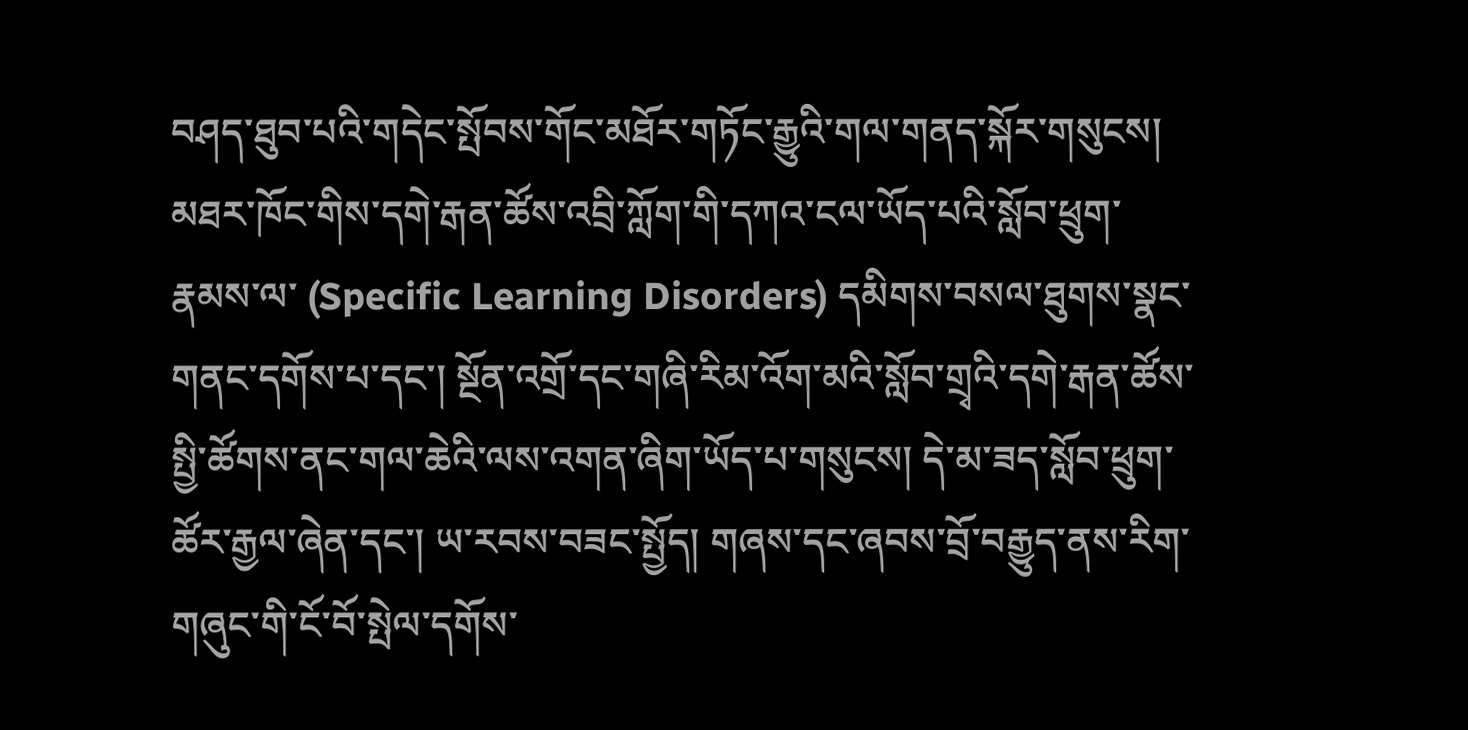བཤད་ཐུབ་པའི་གདེང་སྤོབས་གོང་མཐོར་གཏོང་རྒྱུའི་གལ་གནད་སྐོར་གསུངས།
མཐར་ཁོང་གིས་དགེ་རྒན་ཚོས་འབྲི་ཀློག་གི་དཀའ་ངལ་ཡོད་པའི་སློབ་ཕྲུག་རྣམས་ལ་ (Specific Learning Disorders) དམིགས་བསལ་ཐུགས་སྣང་གནང་དགོས་པ་དང་། སྔོན་འགྲོ་དང་གཞི་རིམ་འོག་མའི་སློབ་གྲྭའི་དགེ་རྒན་ཚོས་སྤྱི་ཚོགས་ནང་གལ་ཆེའི་ལས་འགན་ཞིག་ཡོད་པ་གསུངས། དེ་མ་ཟད་སློབ་ཕྲུག་ཚོར་རྒྱལ་ཞེན་དང་། ཡ་རབས་བཟང་སྤྱོད། གཞས་དང་ཞབས་བྲོ་བརྒྱུད་ནས་རིག་གཞུང་གི་ངོ་བོ་སྤེལ་དགོས་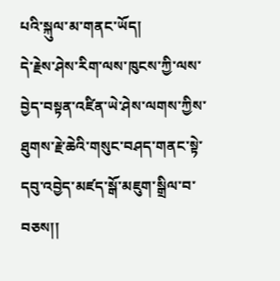པའི་སྐུལ་མ་གནང་ཡོད།
དེ་རྗེས་ཤེས་རིག་ལས་ཁུངས་ཀྱི་ལས་བྱེད་བསྟན་འཛིན་ཡེ་ཤེས་ལགས་ཀྱིས་ཐུགས་རྗེ་ཆེའི་གསུང་བཤད་གནང་སྟེ་དབུ་འབྱེད་མཛད་སྒོ་མཇུག་སྒྲིལ་བ་བཅས།།